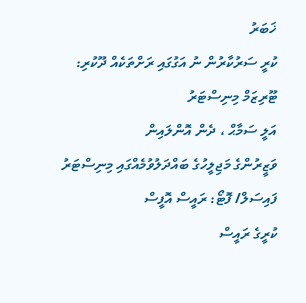ޚަބަރު
ކުރީ ސަރުކާރުން ނު އަގުގައި ރަށްތަކެއް ދޫކުރި: ޓޫރިޒަމް މިނިސްޓަރު
އަލީ ސަމާޙް ، ދެން އޮންލައިން
ވަޒީރުންގެ މަޖިލީހުގެ ބައްދަލުވުމެއްގައި މިނިސްޓަރު ފައިސަލް/ ފޮޓޯ: ރައީސް އޮފީސް
ކުރީގެ ރައީސް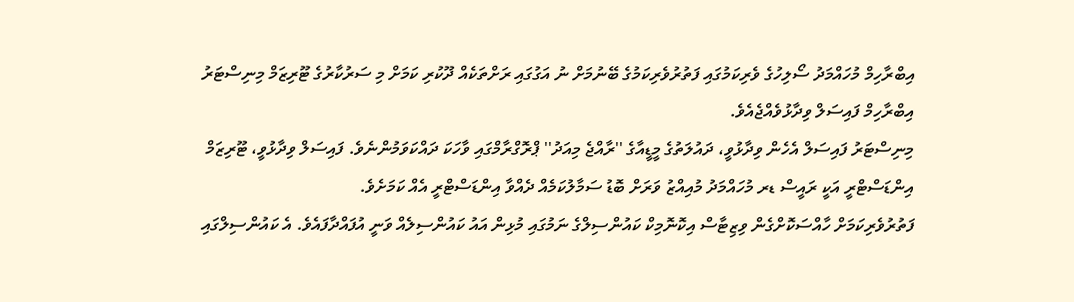އިބްރާހިމް މުހައްމަދު ސޯލިހުގެ ވެރިކަމުގައި ފަތުރުވެރިކަމުގެ ބޭނުމަށް ނު އަގުގައި ރަށްތަކެއް ދޫކުރި ކަމަށް މި ސަރުކާރުގެ ޓޫރިޒަމް މިނިސްޓަރު އިބްރާހިމް ފައިސަލް ވިދާޅުވެއްޖެއެވެ.
މިނިސްޓަރު ފައިސަލް އެހެން ވިދާޅުވީ، ދައުލަތުގެ މީޑީއާގެ ''ރާއްޖެ މިއަދު'' ޕްރޮގްރާމްގައި ވާހަކަ ދައްކަވަމުންނެވެ. ފައިސަލް ވިދާޅުވީ، ޓޫރިޒަމް އިންޑަސްޓްރީ އަކީ ރައީސް ޑރ މުހައްމަދު މުއިއްޒު ވަރަށް ބޮޑު ސަމާލުކަމެއް ދެއްވާ އިންޑަސްޓްރީ އެއް ކަމަށެވެ.
ފަތުރުވެރިކަމަށް ހާއްސަކޮށްގެން ވިޒިޓާސް އިކޮނޮމިކް ކައުންސިލްގެ ނަމުގައި މުޅިން އައު ކައުންސިލެއް ވަނީ އުފައްދާފައެވެ. އެ ކައުންސިލްގައި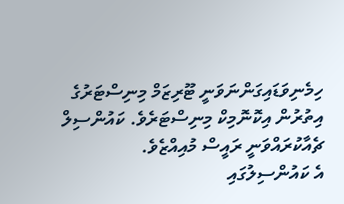ހިމެނިވަޑައިގަންނަވަނީ ޓޫރިޒަމް މިނިސްޓަރުގެ އިތުރުން އިކޮނޮމިކް މިނިސްޓަރެވެ. ކައުންސިލް ޗެއާކުރައްވަނީ ރައީސް މުއިއްޒެވެ.
އެ ކައުންސިލުގައި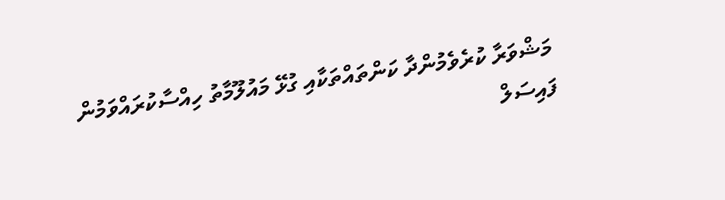މަޝްވަރާ ކުރެވެމުންދާ ކަންތައްތަކާއި ގުޅޭ މައުލޫމާތު ހިއްސާކުރައްވަމުން ފައިސަލް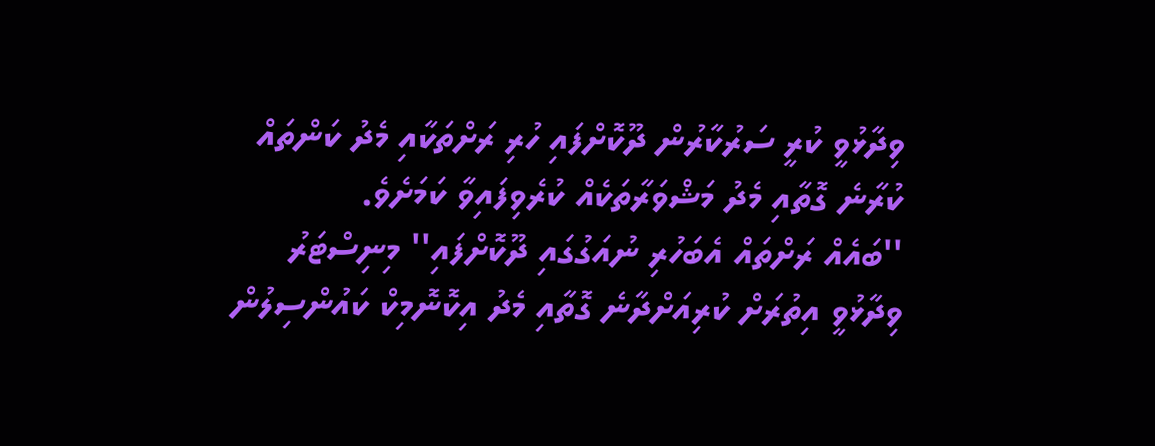ވިދާޅުވީ ކުރީ ސަރުކާރުން ދޫކޮށްފައި ހުރި ރަށްތަކާއި މެދު ކަންތައް ކުރާނެ ގޮތާއި މެދު މަޝްވަރާތަކެއް ކުރެވިފައިވާ ކަމަށެވެ.
''ބައެއް ރަށްތައް އެބަހުރި ނުއަގުގައި ދޫކޮށްފައި'' މިނިސްޓަރު ވިދާޅުވީ އިތުރަށް ކުރިއަށްދާނެ ގޮތާއި މެދު އިކޮނޮމިކް ކައުންސިލުން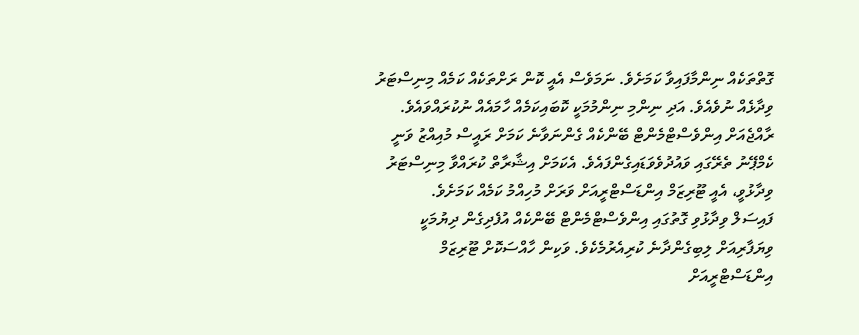ގޮތްތަކެއް ނިންމާފައިވާ ކަމަށެވެ. ނަމަވެސް އެއީ ކޮން ރަށްތަކެއް ކަމެއް މިނިސްޓަރު ވިދާޅެއް ނުވެއެވެ. އަދި ނިންމި ނިންމުމަކީ ކޮބައިކަމެއް ހާމައެއް ނުކުރައްވައެވެ.
ރާއްޖެއަށް އިންވެސްޓްމެންޓް ބޭންކެއް ގެންނަވާނެ ކަމަށް ރައީސް މުއިއްޒު ވަނީ ކެމްޕޭނު ތެރޭގައި ވައުދުވެވަޑައިގެންފައެވެ. އެކަމަށް އިޝާރާތް ކުރައްވާ މިނިސްޓަރު ވިދާޅުވީ، އެއީ ޓޫރިޒަމް އިންޑަސްޓްރީއަށް ވަރަށް މުހިއްމު ކަމެއް ކަމަށެވެ.
ފައިސަލް ވިދާޅުވި ގޮތުގައި އިންވެސްޓްމެންޓް ބޭންކެއް އުފެދިގެން ދިޔުމަކީ ވިޔަފާރިއަށް ލިބިގެންދާނެ ކުރިއެރުމެކެވެ. ވަކިން ހާއްސަކޮށް ޓޫރިޒަމް އިންޑަސްޓްރީއަށް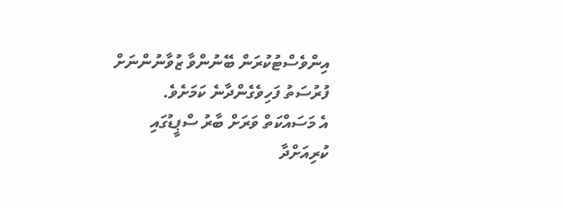އިންވެސްޓުކުރަން ބޭނުންވާ ޒުވާނުންނަށް ފުރުސަތު ފަހިވެގެންދާނެ ކަމަށެވެ.
އެ މަސައްކަތް ވަރަށް ބާރު ސްޕީޑުގައި ކުރިއަށްދާ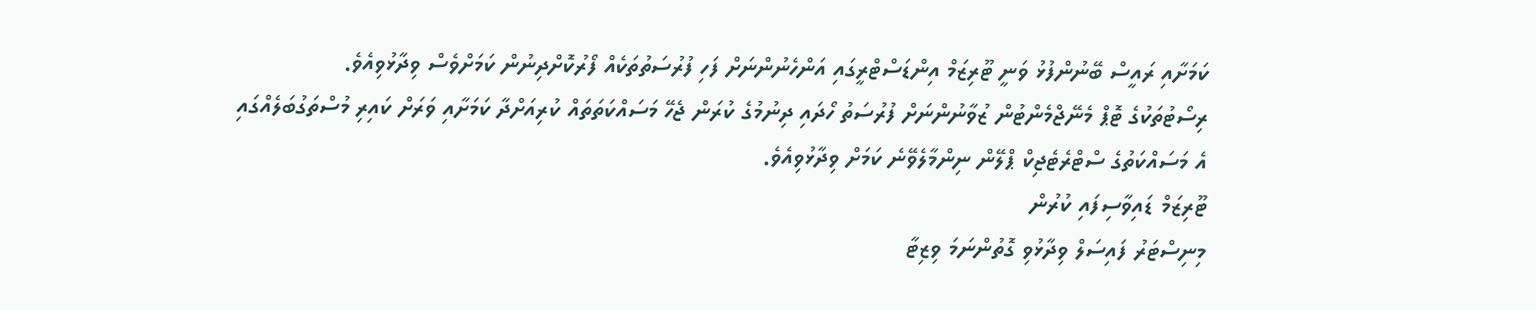ކަމަށާއި ރައީސް ބޭނުންފުޅު ވަނީ ޓޫރިޒަމް އިންޑަސްޓްރީގައި އަންހެނުންނަށް ފަހި ފުރުސަތުތަކެއް ފޯރުކޮށްދިނުން ކަމަށްވެސް ވިދާޅުވިއެވެ.
ރިސޯޓުތަކުގެ ޓޮޕް މެނޭޖްމެންޓުން ޒުވާނުންނަށް ފުރުސަތު ހޯދައި ދިނުމުގެ ކުރަން ޖެހޭ މަސައްކަތަތައް ކުރިއަށްދާ ކަމަށާއި ވަރަށް ކައިރި މުސްތަގުބަލެއްގައި އެ މަސައްކަތުގެ ސްޓްރެޓެޖިކް ޕްލޭން ނިންމާލެވޭނެ ކަމަށް ވިދާޅުވިއެވެ.
ޓޫރިޒަމް ޑައިވާސިފައި ކުރުން
މިނިސްޓަރު ފައިސަލް ވިދާޅުވި ގޮތުންނަމަ ވިޒިޓާ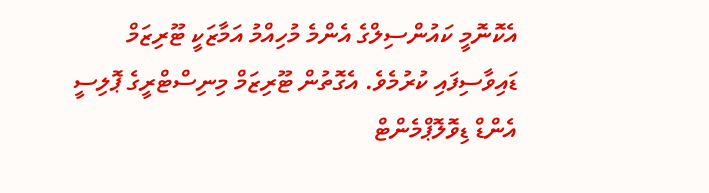އެކޮނޮމީ ކައުންސިލްގެ އެންމެ މުހިއްމު އަމާޒަކީ ޓޫރިޒަމް ޑައިވާސިފައި ކުރުމެވެ. އެގޮތުން ޓޫރިޒަމް މިނިސްޓްރީގެ ޕޮލިސީ އެންޑް ޑިވޮލޮޕްމެންޓް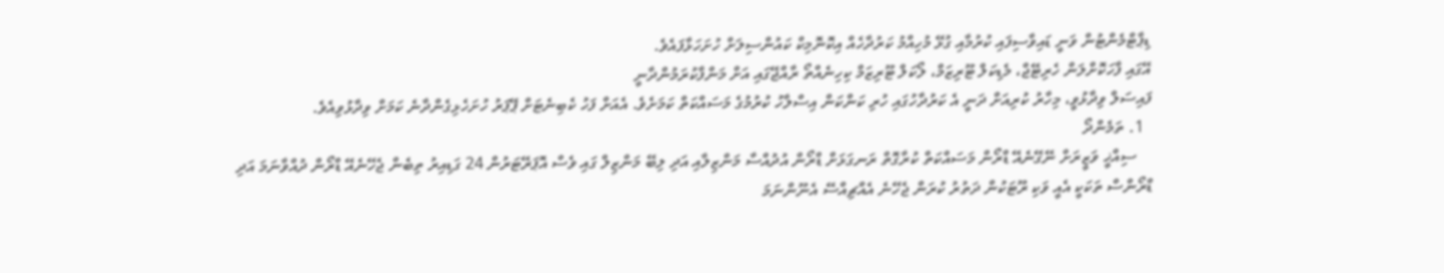ޑިޕާޓްމެންޓުން ވަނީ ޑައިވާސިފައި ކުރުމާއި ގުޅޭ މުހިއްމު ކަރުދާހެއް އިކޮނޮމިކް ކައުންސިލަށް ހުށަހަޅާފައެވެ.
އޭގައި ފާހަކޮށްލަން ހެރިޓޭޖް، މެޑިކަލް ޓޫރިޒަމް، ލޯކަލް ޓޫރިޒަމް ކިހިނެއްތޯ ރާއްޖޭގައި އަށް މަންފާކުރަމުންދާނީ
ފައިސަލް ވިދާޅުވީ، މިހާރު ކުރިއަށް ދަނީ އެ ކަރުދާހުގައި ހުރި ކަންކަން އިސްލާހު ކުރުމުގެ މަސައްކަތް ކަމަށެވެ. އެއަށް ފަހު ކެބިނެޓަށް ޕޭޕަރު ހުށަހެޅިގެންދާނެ ކަމަށް ވިދާޅުވިއެވެ.
  1. ތަމެންދޯ
    ސިއްޚީ ވަޒީރަށް ނޭގޭނެއޭ ޑްރޯން މަސައްކަތް ކުރާގޮތް ރަނގަޅަށް ޑްރޯން އުދުއްސާ މަންޒިލާއި އަދި ލިބޭ މަންޒިލް ގައި ވެސް އޮޕަރޭޓަރުން 24 ގަޑިއިރު ތިބެން ޖެހޭނެއޭ ޑްރޯން ދުއްވާނަމަ އަދި ޑްރޯންސް ތަކަކީ އެއީ ވަކި ރޫޓަކުން ދަތުރު ކުރަން ޖެހޭނެ އެއްޗިއްސޭ އެނޫންނަމަ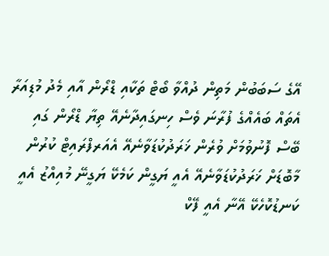އޭގެ ސަބަބުން މަތިން ދުއްވާ ބޯޓް ތަކާއި ޑްރޯން އާއި މެދު މުޑިއަރާ އެތައް ބައެއްގެ ފުރާނަ ވެސް ހިނގައިދާނެއޭ ތިޔާ ޑްރޯން ގައި ބޭސް ފޮނުވުމަށް ވުރެން ޚަރަދުކުޑަވާނެއޭ އެއަރފްރައިޓް ކުރުން މާބޮޑަށް ޚަރަދުކުޑަވާނެއޭ އެއީ ޔަގީން ކަމެކޭ ޔަގީނޭ މުއިއްޒު އެއީ ކަނޑުކޮހެކޭ އޭނާ އެއީ ފޭކް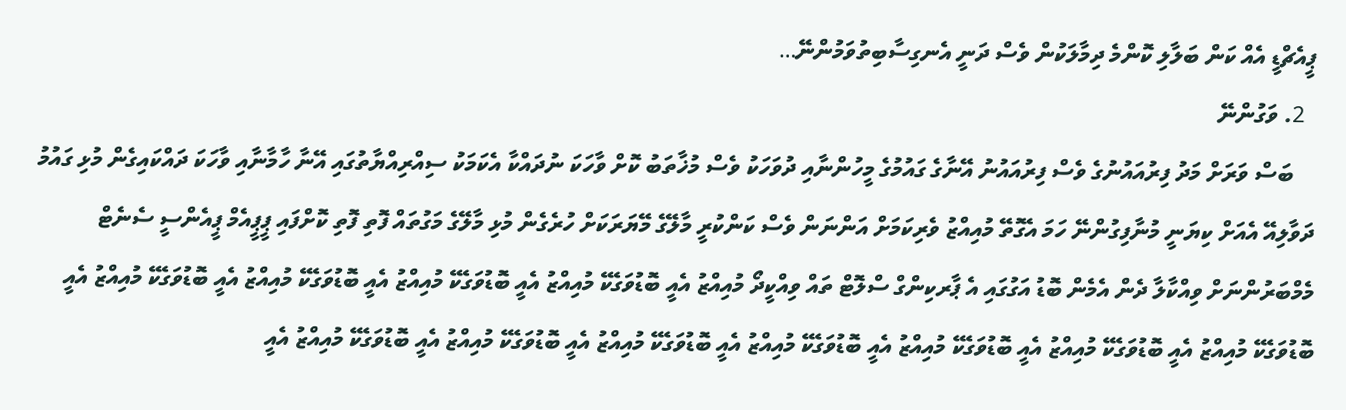ޕީއެޗްޑީ އެއް ކަން ބަލާލި ކޮންމެ ދިމާލަކުން ވެސް ދަނީ އެނގިސާބިތުވަމުންނޭ…
  2. ވަގުންނޭ
    ބަސް ވަރަށް މަދު ފިރުއައުނުގެ ވެސް ފިރުއައުނު އޭނާގެ ގައުމުގެ މީހުންނާއި ދުވަހަކު ވެސް މުޚާތަބު ކޮށް ވާހަކަ ނުދައްކާ އެކަމަކު ސިއްރިއްޔާތުގައި އޭނާ ހާމާނާއި ވާހަކަ ދައްކައިގެން މުޅި ގައުމު ދަވާލިއޭ އެއަށް ކިޔަނީ މުނާފިގުންނޭ ހަމަ އެގޮތޭ މުއިއްޒު ވެރިކަމަށް އަންނަން ވެސް ކަންކުރީ މާލޭގެ މޭޔަރަކަށް ހުރެގެން މުޅި މާލޭގެ މަގުތައް ފޮތި ފޮތި ކޮށްފައި ޕީޕީއެމް ޕީއެންސީ ސެނެޓް މެމްބަރުންނަށް ވިއްކާލާ ދެން އެމެން ބޮޑު އަގުގައި އެ ޕާރކިންގް ސްލޮޓް ތައް ވިއްކީދޯ މުއިއްޒު އެއީ ބޮޑުވަގެކޭ މުއިއްޒު އެއީ ބޮޑުވަގެކޭ މުއިއްޒު އެއީ ބޮޑުވަގެކޭ މުއިއްޒު އެއީ ބޮޑުވަގެކޭ މުއިއްޒު އެއީ ބޮޑުވަގެކޭ މުއިއްޒު އެއީ ބޮޑުވަގެކޭ މުއިއްޒު އެއީ ބޮޑުވަގެކޭ މުއިއްޒު އެއީ ބޮޑުވަގެކޭ މުއިއްޒު އެއީ ބޮޑުވަގެކޭ މުއިއްޒު އެއީ ބޮޑުވަގެކޭ މުއިއްޒު އެއީ ބޮޑުވަގެކޭ މުއިއްޒު އެއީ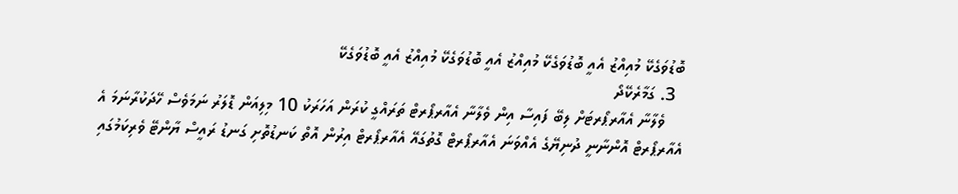ބޮޑުވަގެކޭ މުއިއްޒު އެއީ ބޮޑުވަގެކޭ މުއިއްޒު އެއީ ބޮޑުވަގެކޭ މުއިއްޒު އެއީ ބޮޑުވަގެކޭ
  3. ގަމާރެކޭދޯ
    ވެލާނާ އެއާރޕޯރޓަށް ލިބޭ ފައިސާ އިން ވެލާނާ އެއާރޕޯރޓް ތަރައްގީ ކުރަން އަހަރަކު 10 މިލިއަން ޑޮލަރު ނަމަވެސް ހޭދަކުރާނަމަ އެ އެއާރޕޯރޓް އޮންނާނީ ދުނިޔޭގެ އެއްވަނަ އެއާރޕޯރޓް ގޮތުގައޭ އެއާރޕޯރޓް އިރުން އޮތް ކަނޑުތޮށި ގަނޑު ރައީސް ޔާންޓޭ ވެރިކަމުގައި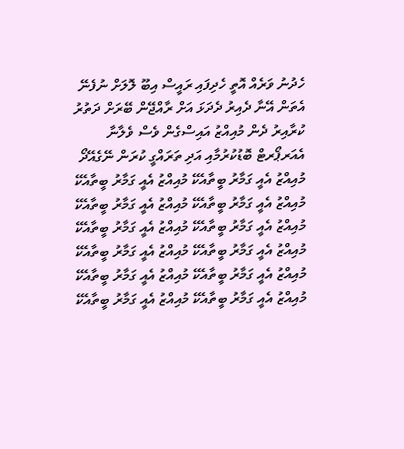ހެދުނު ވަރެއް އޮތީ ހެދިފައި ރައީސް އިބޫ ލޮލަށް ނުފެނޭ އެތަން އޭނާ ދެއިރު ދެދަޅަ އަށް ރާއްޖޭން ބޭރަށް ދަތުރު ކުރާއިރު ދެން މުއިއްޒު އައިސްގެން ވެސް ވެލާނާ އެއަރޕޯރޓް ބޮޑުކުރުމާއި އަދި ތަރައްގީ ކުރަން ނޭގެއޭދޯ މުއިއްޒު އެއީ ގަމާރު ބީތާއެކޭ މުއިއްޒު އެއީ ގަމާރު ބީތާއެކޭ މުއިއްޒު އެއީ ގަމާރު ބީތާއެކޭ މުއިއްޒު އެއީ ގަމާރު ބީތާއެކޭ މުއިއްޒު އެއީ ގަމާރު ބީތާއެކޭ މުއިއްޒު އެއީ ގަމާރު ބީތާއެކޭ މުއިއްޒު އެއީ ގަމާރު ބީތާއެކޭ މުއިއްޒު އެއީ ގަމާރު ބީތާއެކޭ މުއިއްޒު އެއީ ގަމާރު ބީތާއެކޭ މުއިއްޒު އެއީ ގަމާރު ބީތާއެކޭ މުއިއްޒު އެއީ ގަމާރު ބީތާއެކޭ މުއިއްޒު އެއީ ގަމާރު ބީތާއެކޭ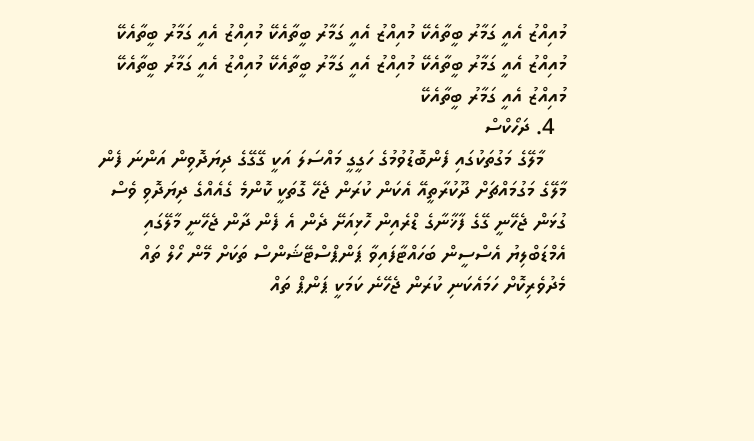މުއިއްޒު އެއީ ގަމާރު ބީތާއެކޭ މުއިއްޒު އެއީ ގަމާރު ބީތާއެކޭ މުއިއްޒު އެއީ ގަމާރު ބީތާއެކޭ މުއިއްޒު އެއީ ގަމާރު ބީތާއެކޭ މުއިއްޒު އެއީ ގަމާރު ބީތާއެކޭ މުއިއްޒު އެއީ ގަމާރު ބީތާއެކޭ މުއިއްޒު އެއީ ގަމާރު ބީތާއެކޭ
  4. ދަހޯކްސް
    މާލޭގެ މަގުތަކުގައި ފެންބޮޑުވުމުގެ ހަގީގީ މައްސަލަ އަކީ ގޭގޭގެ ދިޔަދޮވިން އަންނަ ފެން މާލޭގެ މަގުމައްޗަށް ދޫކުރާތީއޭ އެކަން ކުރަން ޖެހޭ ގޮތަކީ ކޮންމެ ގެއެއްގެ ދިޔަދޮވި ވެސް ގުޅަން ޖެހޭނީ ގޭގެ ފާޚާނާގެ ޑްރެއިން ހޮޅިއަށޭ ދެން އެ ފެން ދާން ޖެހޭނީ މާލޭގައި އެމްޑަބްލިޔު އެސްސީން ބަހައްޓާފައިވާ ޕަންޕްސްޓޭޝަންސް ތަކަށް މޭން ހޯލް ތައް މެދުވެރިކޮށް ހަމައެކަނި ކުރަން ޖެހޭނެ ކަމަކީ ޕަންޕް ތައް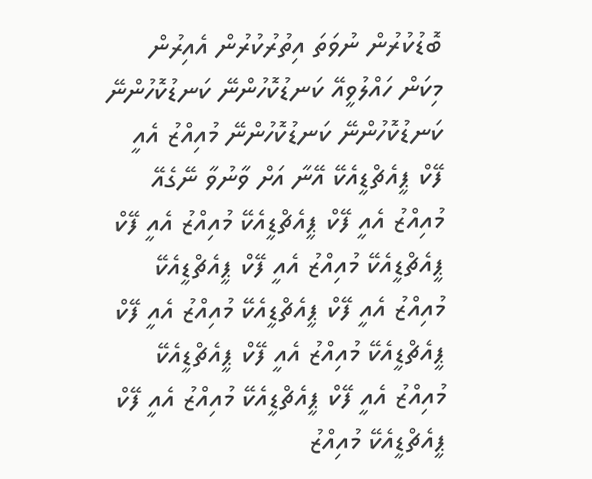ބޮޑުކުރުން ނުވަތަ އިތުރުކުރުން އެއިރުން މިކަން ހައްލުވީއޭ ކަނޑުކޮހުންނޭ ކަނޑުކޮހުންނޭ ކަނޑުކޮހުންނޭ ކަނޑުކޮހުންނޭ މުއިއްޒު އެއީ ފޭކް ޕީއެޗްޑީއެކޭ އޭނާ އަށް ވާނުވާ ނޭގެއޭ މުއިއްޒު އެއީ ފޭކް ޕީއެޗްޑީއެކޭ މުއިއްޒު އެއީ ފޭކް ޕީއެޗްޑީއެކޭ މުއިއްޒު އެއީ ފޭކް ޕީއެޗްޑީއެކޭ މުއިއްޒު އެއީ ފޭކް ޕީއެޗްޑީއެކޭ މުއިއްޒު އެއީ ފޭކް ޕީއެޗްޑީއެކޭ މުއިއްޒު އެއީ ފޭކް ޕީއެޗްޑީއެކޭ މުއިއްޒު އެއީ ފޭކް ޕީއެޗްޑީއެކޭ މުއިއްޒު އެއީ ފޭކް ޕީއެޗްޑީއެކޭ މުއިއްޒު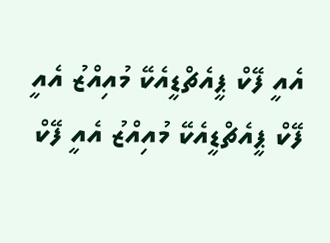އެއީ ފޭކް ޕީއެޗްޑީއެކޭ މުއިއްޒު އެއީ ފޭކް ޕީއެޗްޑީއެކޭ މުއިއްޒު އެއީ ފޭކް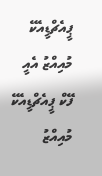ޕީއެޗްޑީއެކޭ މުއިއްޒު އެއީ ފޭކް ޕީއެޗްޑީއެކޭ މުއިއްޒު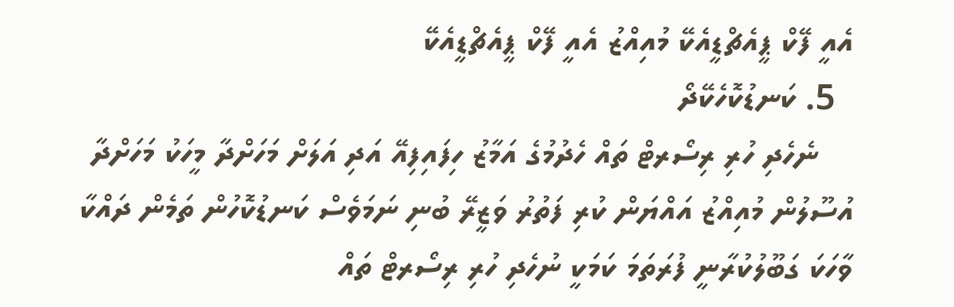އެއީ ފޭކް ޕީއެޗްޑީއެކޭ މުއިއްޒު އެއީ ފޭކް ޕީއެޗްޑީއެކޭ
  5. ކަނޑުކޮހެކޭދޯ
    ނެހެދި ހުރި ރިސޯރޓް ތައް ހެދުމުގެ އަމާޒު ހިފައިފިއޭ އަދި އަލަށް މަހަށްދާ މީހަކު މަހަށްދާ އުސޫލުން މުއިއްޒު އައްޔަން ކުރި ފަތުރު ވަޒީރޭ ބުނި ނަމަވެސް ކަނޑުކޮހުން ތަމެން ދައްކާ ވާހަކަ ގަބޫލުކުރާނީ ފުރަތަމަ ކަމަކީ ނުހެދި ހުރި ރިސޯރޓް ތައް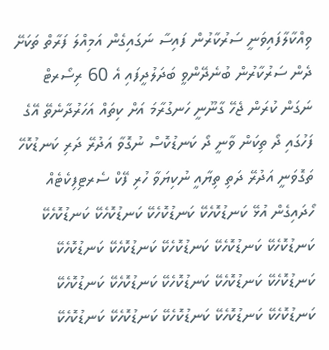ވިއްކާލާފައިވަނީ ސަރުކާރުން ފައިސާ ނަގައިގެން އަމިއްލަ ފަރާތް ތަކަށޭ ދެން ސަރުކާރުން ބުނެދޭންވީ ބަދަލުދީފައި އެ 60 ރިސޯރޓް ނަގަން ކުރަން ޖެހޭ ގާނޫނީ ހަނގުރާމަ އަށް ކިތައް އަހަރުދާނެތޭ އޭގެ ފަހުގައި ދޯ ތިކަން ވާނީ ދޯ ކަނޑުކޮސް ނުގޮވާ އަދުރޭ ދަރި ކަނޑުކޮހޭ ތަގޮވަނީ އަދުރޭ ދަތި ތިޔާއީ ނުކިޔަވާ ހުރި ފޭކް ސެރޓިފިކެޓެއް ހޯދައިގެން އުޅޭ ކަނޑުކޮހެކޭ ކަނޑުކޮހެކޭ ކަނޑުކޮހެކޭ ކަނޑުކޮހެކޭ ކަނޑުކޮހެކޭ ކަނޑުކޮހެކޭ ކަނޑުކޮހެކޭ ކަނޑުކޮހެކޭ ކަނޑުކޮހެކޭ ކަނޑުކޮހެކޭ ކަނޑުކޮހެކޭ ކަނޑުކޮހެކޭ ކަނޑުކޮހެކޭ ކަނޑުކޮހެކޭ ކަނޑުކޮހެކޭ ކަނޑުކޮހެކޭ ކަނޑުކޮހެކޭ ކަނޑުކޮހެކޭ ކަނޑުކޮހެކޭ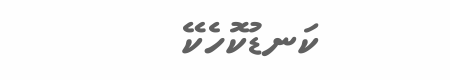ކަނޑުކޮހެކޭ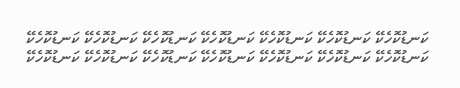ކަނޑުކޮހެކޭ ކަނޑުކޮހެކޭ ކަނޑުކޮހެކޭ ކަނޑުކޮހެކޭ ކަނޑުކޮހެކޭ ކަނޑުކޮހެކޭ ކަނޑުކޮހެކޭ ކަނޑުކޮހެކޭ ކަނޑުކޮހެކޭ ކަނޑުކޮހެކޭ ކަނޑުކޮހެކޭ ކަނޑުކޮހެކޭ ކަނޑުކޮހެކޭ ކަނޑުކޮހެކޭ